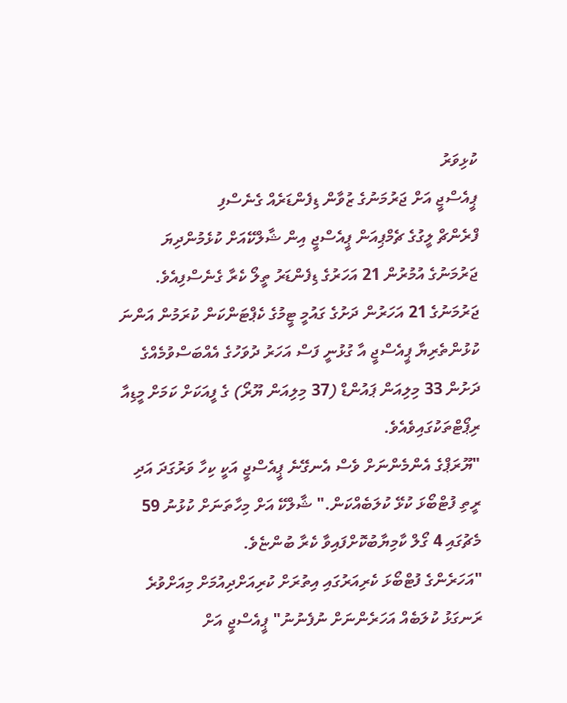ކުޅިވަރު
ޕީއެސްޖީ އަށް ޖަރުމަނުގެ ޒުވާން ޑިފެންޑަރެއް ގެނެސްފި
ފްރެންޗް ލީގުގެ ޗެމްޕިއަން ޕީއެސްޖީ އިން ޝާލްކޭއަށް ކުޅެމުންދިޔަ ޖަރުމަނުގެ އުމުރުން 21 އަހަރުގެ ޑިފެންޑަރު ތީލޯ ކެރާ ގެނެސްފިއެވެ.
ޖަރުމަނުގެ 21 އަހަރުން ދަށުގެ ގައުމީ ޓީމުގެ ކެޕްޓަންކަން ކުރަމުން އަންނަ ކުޅުންތެރިޔާ ޕީއެސްޖީ އާ ގުޅުނީ ފަސް އަހަރު ދުވަހުގެ އެއްބަސްވުމެއްގެ ދަށުން 33 މިލިއަން ޕައުންޑް (37 މިލިއަން ޔޫރޯ) ގެ ފީއަކަށް ކަމަށް މީޑިއާ ރިޕޯޓްތަކުގައިވެއެވެ.
"ޔޫރަޕްގެ އެންމެންނަށް ވެސް އެނގޭނެ ޕީއެސްޖީ އަކީ ކިހާ ވަރުގަދަ އަދި ރީތި ފުޓްބޯޅަ ކުޅޭ ކުލަބެއްކަން." ޝާލްކޭ އަށް މިހާތަނަށް ކުޅުނު 59 މެޗުގައި 4 ގޯލް ކާމިޔާބުކޮށްފައިވާ ކެރާ ބުންޏެވެ.
"އަހަރެންގެ ފުޓްބޯޅަ ކެރިއަރުގައި އިތުރަށް ކުރިއަށްދިއުމަށް މިއަށްވުރެ ރަނގަޅު ކުލަބެއް އަހަރެންނަށް ނުފެނުނު" ޕީއެސްޖީ އަށް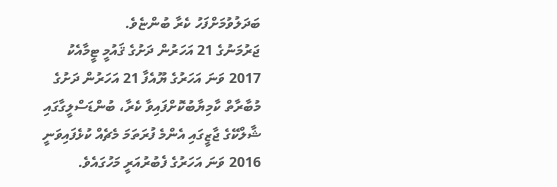ބަދަލުވުމަށްފަހު ކެރާ ބުންޏެވެ.
ޖަރުމަނުގެ 21 އަހަރުން ދަށުގެ ޤައުމީ ޓީމާއެކު 2017 ވަނަ އަހަރުގެ ޔޫއެފާ 21 އަހަރުން ދަށުގެ މުބާރާތް ކާމިޔާބުކޮށްފައިވާ ކެރާ، ބުންޑަސްލީގާގައި ޝާލްކޭގެ ޖާޒީގައި އެންމެ ފުރަތަމަ މެޗެއް ކުޅެފައިވަނީ 2016 ވަނަ އަހަރުގެ ފެބުރުއަރީ މަހުގައެވެ.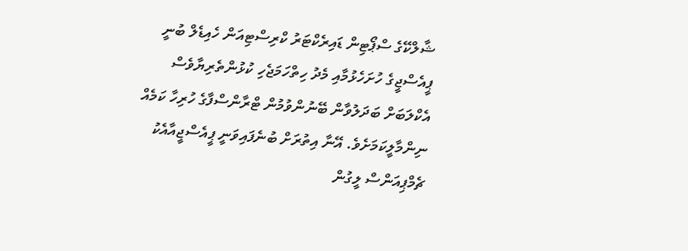ޝާލްކޭގެ ސްޕޯޓިން ޑައިރެކްޓަރު ކްރިސްޓިއަން ހެއިޑެލް ބުނީ ޕީއެސްޖީގެ ހުށަހެޅުމާއި މެދު ހިތްހަމަޖެހި ކުޅުންތެރިޔާވެސް އެކްލަބަށް ބަދަލުވާން ބޭނުންވުމުން ޓްރާންސްފާގެ ހުރިހާ ކަމެއް ނިންމާލީކަމަށެވެ. އޭނާ އިތުރަށް ބުނެފައިވަނީ ޕީއެސްޖީއާއެކު ޗެމްޕިއަންސް ލީގުން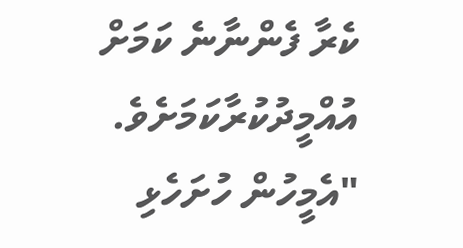ކެރާ ފެންނާނެ ކަމަށް އުއްމީދުކުރާކަމަށެވެ.
"އެމީހުން ހުށަހެޅި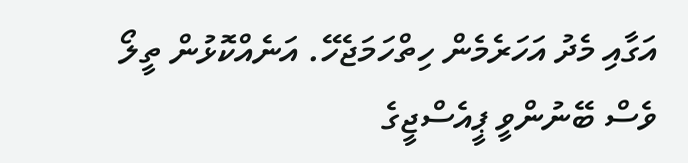އަގާއި މެދު އަހަރެމެން ހިތްހަމަޖެހޭ. އަނެއްކޮޅުން ތީލޯ ވެސް ބޭނުންވީ ޕީއެސްޖީގެ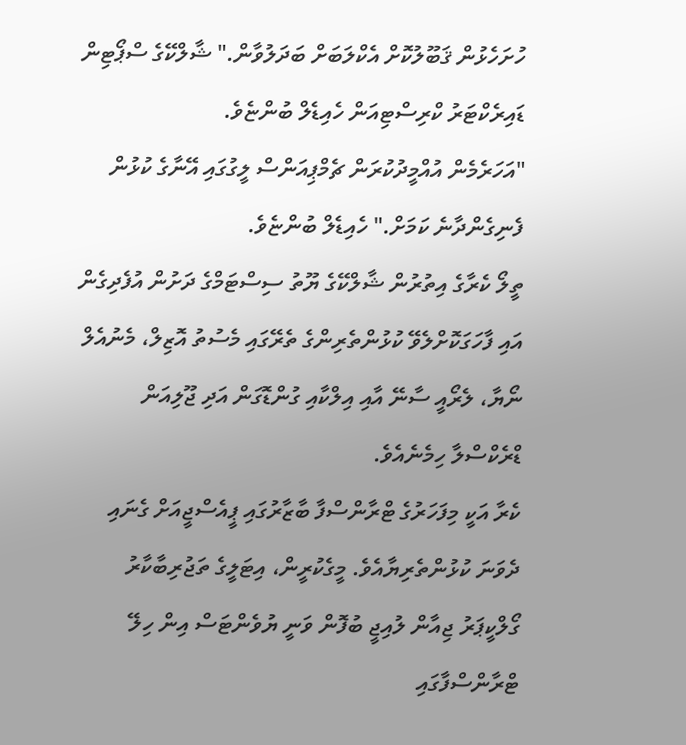ހުށަހެޅުން ޤަބޫލުކޮށް އެކްލަބަށް ބަދަލުވާން." ޝާލްކޭގެ ސްޕޯޓިން ޑައިރެކްޓަރު ކްރިސްޓިއަން ހެއިޑެލް ބުންޏެވެ.
"އަހަރެމެން އުއްމީދުކުރަން ޗެމްޕިއަންސް ލީގުގައި އޭނާގެ ކުޅުން ފެނިގެންދާނެ ކަމަށް." ހެއިޑެލް ބުންޏެވެ.
ތީލޯ ކެރާގެ އިތުރުން ޝާލްކޭގެ ޔޫތު ސިސްޓަމްގެ ދަށުން އުފެދިގެން އައި ފާހަގަކޮށްލެވޭ ކުޅުންތެރިންގެ ތެރޭގައި މެސުތު އޮޒިލް، މެނުއެލް ނޯޔާ، ލެރޯއީ ސާނޭ އާއި އިލްކާއި ގުންޑޮގަން އަދި ޖޫލިއަން ޑްރެކްސްލާ ހިމެނެއެވެ.
ކެރާ އަކީ މިފަހަރުގެ ޓްރާންސްފާ ބާޒާރުގައި ޕީއެސްޖީއަށް ގެނައި ދެވަނަ ކުޅުންތެރިޔާއެވެ. މީގެކުރީން، އިޓަލީގެ ތަޖުރިބާކާރު ގޯލްކީޕަރު ޖިއާން ލުއިޖީ ބުފޮން ވަނީ ޔުވެންޓަސް އިން ހިލޭ ޓްރާންސްފާގައި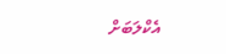އެކްލަބަށް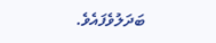ބަދަލުވެފައެވެ.